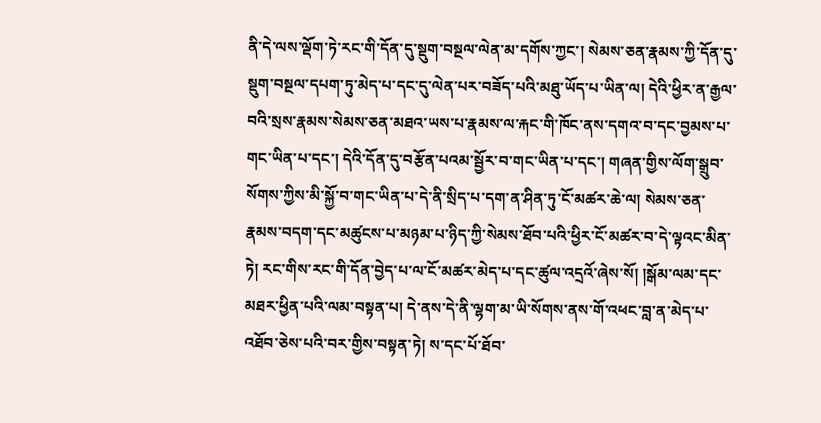ནི་དེ་ལས་ལྡོག་ཏེ་རང་གི་དོན་དུ་སྡུག་བསྔལ་ལེན་མ་དགོས་ཀྱང་། སེམས་ཅན་རྣམས་ཀྱི་དོན་དུ་སྡུག་བསྔལ་དཔག་ཏུ་མེད་པ་དང་དུ་ལེན་པར་བཟོད་པའི་མཐུ་ཡོད་པ་ཡིན་ལ། དེའི་ཕྱིར་ན་རྒྱལ་བའི་སྲས་རྣམས་སེམས་ཅན་མཐའ་ཡས་པ་རྣམས་ལ་རྐང་གི་ཁོང་ནས་དགའ་བ་དང་བྱམས་པ་གང་ཡིན་པ་དང་། དེའི་དོན་དུ་བརྩོན་པའམ་སྦྱོར་བ་གང་ཡིན་པ་དང་། གཞན་གྱིས་ལོག་སྒྲུབ་སོགས་ཀྱིས་མི་སྐྱོ་བ་གང་ཡིན་པ་དེ་ནི་སྲིད་པ་དག་ན་ཤིན་ཏུ་ངོ་མཚར་ཆེ་ལ། སེམས་ཅན་རྣམས་བདག་དང་མཚུངས་པ་མཉམ་པ་ཉིད་ཀྱི་སེམས་ཐོབ་པའི་ཕྱིར་ངོ་མཚར་བ་དེ་ལྟའང་མིན་ཏེ། རང་གིས་རང་གི་དོན་བྱེད་པ་ལ་ངོ་མཚར་མེད་པ་དང་ཚུལ་འདྲའོ་ཞེས་སོ། །སྒོམ་ལམ་དང་མཐར་ཕྱིན་པའི་ལམ་བསྟན་པ། དེ་ནས་དེ་ནི་ལྷག་མ་ཡི་སོགས་ནས་གོ་འཕང་བླ་ན་མེད་པ་འཐོབ་ཅེས་པའི་བར་གྱིས་བསྟན་ཏེ། ས་དང་པོ་ཐོབ་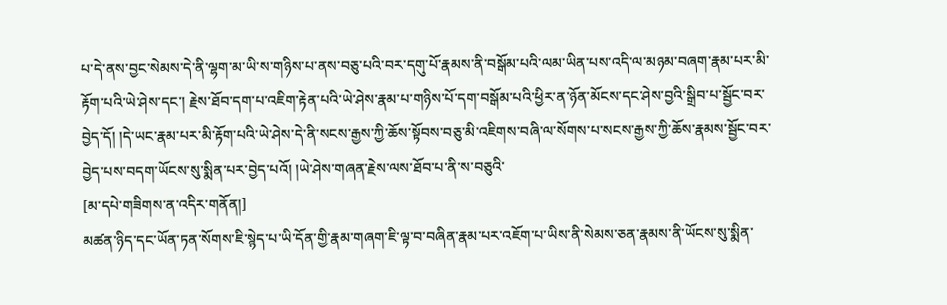པ་དེ་ནས་བྱང་སེམས་དེ་ནི་ལྷག་མ་ཡི་ས་གཉིས་པ་ནས་བཅུ་པའི་བར་དགུ་པོ་རྣམས་ནི་བསྒོམ་པའི་ལམ་ཡིན་པས་འདི་ལ་མཉམ་བཞག་རྣམ་པར་མི་རྟོག་པའི་ཡེ་ཤེས་དང་། རྗེས་ཐོབ་དག་པ་འཇིག་རྟེན་པའི་ཡེ་ཤེས་རྣམ་པ་གཉིས་པོ་དག་བསྒོམ་པའི་ཕྱིར་ན་ཉོན་མོངས་དང་ཤེས་བྱའི་སྒྲིབ་པ་སྦྱོང་བར་བྱེད་དོ། །དེ་ཡང་རྣམ་པར་མི་རྟོག་པའི་ཡེ་ཤེས་དེ་ནི་སངས་རྒྱས་ཀྱི་ཆོས་སྟོབས་བཅུ་མི་འཇིགས་བཞི་ལ་སོགས་པ་སངས་རྒྱས་ཀྱི་ཆོས་རྣམས་སྦྱོང་བར་བྱེད་པས་བདག་ཡོངས་སུ་སྨིན་པར་བྱེད་པའོ། །ཡེ་ཤེས་གཞན་རྗེས་ལས་ཐོབ་པ་ནི་ས་བཅུའི་
[མ་དཔེ་གཟིགས་ན་འདིར་གནོན།]
མཚན་ཉིད་དང་ཡོན་ཏན་སོགས་ཇི་སྙེད་པ་ཡི་དོན་གྱི་རྣམ་གཞག་ཇི་ལྟ་བ་བཞིན་རྣམ་པར་འཇོག་པ་ཡིས་ནི་སེམས་ཅན་རྣམས་ནི་ཡོངས་སུ་སྨིན་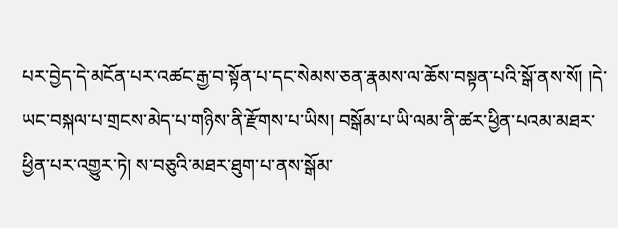པར་བྱེད་དེ་མངོན་པར་འཚང་རྒྱ་བ་སྟོན་པ་དང་སེམས་ཅན་རྣམས་ལ་ཆོས་བསྟན་པའི་སྒོ་ནས་སོ། །དེ་ཡང་བསྐལ་པ་གྲངས་མེད་པ་གཉིས་ནི་རྫོགས་པ་ཡིས། བསྒོམ་པ་ཡི་ལམ་ནི་ཚར་ཕྱིན་པའམ་མཐར་ཕྱིན་པར་འགྱུར་ཏེ། ས་བཅུའི་མཐར་ཐུག་པ་ནས་སྒོམ་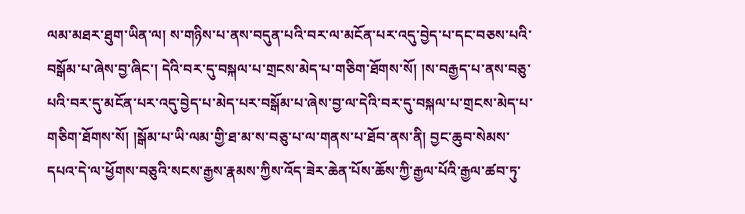ལམ་མཐར་ཐུག་ཡིན་ལ། ས་གཉིས་པ་ནས་བདུན་པའི་བར་ལ་མངོན་པར་འདུ་བྱེད་པ་དང་བཅས་པའི་བསྒོམ་པ་ཞེས་བྱ་ཞིང་། དེའི་བར་དུ་བསྐལ་པ་གྲངས་མེད་པ་གཅིག་ཐོགས་སོ། །ས་བརྒྱད་པ་ནས་བཅུ་པའི་བར་དུ་མངོན་པར་འདུ་བྱེད་པ་མེད་པར་བསྒོམ་པ་ཞེས་བྱ་ལ་དེའི་བར་དུ་བསྐལ་པ་གྲངས་མེད་པ་གཅིག་ཐོགས་སོ། །སྒོམ་པ་ཡི་ལམ་གྱི་ཐ་མ་ས་བཅུ་པ་ལ་གནས་པ་ཐོབ་ནས་ནི། བྱང་ཆུབ་སེམས་དཔའ་དེ་ལ་ཕྱོགས་བཅུའི་སངས་རྒྱས་རྣམས་ཀྱིས་འོད་ཟེར་ཆེན་པོས་ཆོས་ཀྱི་རྒྱལ་པོའི་རྒྱལ་ཚབ་ཏུ་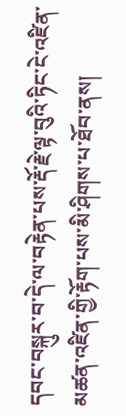དབང་བསྐུར་བ་དེ་ལ་བརྟེན་པས་རྡོ་རྗེ་ལྟ་བུའི་ཏིང་ངེ་འཛིན་མཚན་འཛིན་གྱི་རྟོག་པས་མི་ཤིགས་པ་ཐོབ་ནས།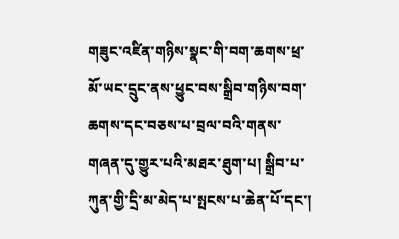གཟུང་འཛིན་གཉིས་སྣང་གི་བག་ཆགས་ཕྲ་མོ་ཡང་དྲུང་ནས་ཕྱུང་བས་སྒྲིབ་གཉིས་བག་ཆགས་དང་བཅས་པ་བྲལ་བའི་གནས་གཞན་དུ་གྱུར་པའི་མཐར་ཐུག་པ། སྒྲིབ་པ་ཀུན་གྱི་དྲི་མ་མེད་པ་སྤངས་པ་ཆེན་པོ་དང་།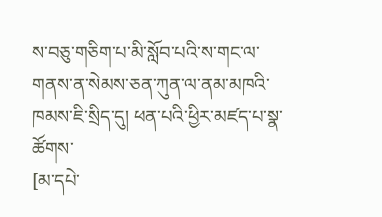ས་བཅུ་གཅིག་པ་མི་སློབ་པའི་ས་གང་ལ་གནས་ན་སེམས་ཅན་ཀུན་ལ་ནམ་མཁའི་ཁམས་ཇི་སྲིད་དུ། ཕན་པའི་ཕྱིར་མཛད་པ་སྣ་ཚོགས་
[མ་དཔེ་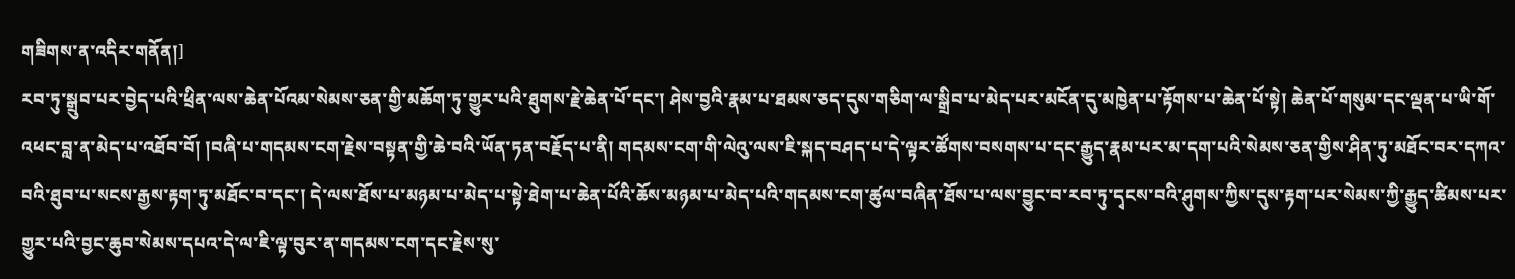གཟིགས་ན་འདིར་གནོན།]
རབ་ཏུ་སྒྲུབ་པར་བྱེད་པའི་ཕྲིན་ལས་ཆེན་པོའམ་སེམས་ཅན་གྱི་མཆོག་ཏུ་གྱུར་པའི་ཐུགས་རྗེ་ཆེན་པོ་དང་། ཤེས་བྱའི་རྣམ་པ་ཐམས་ཅད་དུས་གཅིག་ལ་སྒྲིབ་པ་མེད་པར་མངོན་དུ་མཁྱེན་པ་རྟོགས་པ་ཆེན་པོ་སྟེ། ཆེན་པོ་གསུམ་དང་ལྡན་པ་ཡི་གོ་འཕང་བླ་ན་མེད་པ་འཐོབ་བོ། །བཞི་པ་གདམས་ངག་རྗེས་བསྟན་གྱི་ཆེ་བའི་ཡོན་ཏན་བརྗོད་པ་ནི། གདམས་ངག་གི་ལེའུ་ལས་ཇི་སྐད་བཤད་པ་དེ་ལྟར་ཚོགས་བསགས་པ་དང་རྒྱུད་རྣམ་པར་མ་དག་པའི་སེམས་ཅན་གྱིས་ཤིན་ཏུ་མཐོང་བར་དཀའ་བའི་ཐུབ་པ་སངས་རྒྱས་རྟག་ཏུ་མཐོང་བ་དང་། དེ་ལས་ཐོས་པ་མཉམ་པ་མེད་པ་སྟེ་ཐེག་པ་ཆེན་པོའི་ཆོས་མཉམ་པ་མེད་པའི་གདམས་ངག་ཚུལ་བཞིན་ཐོས་པ་ལས་བྱུང་བ་རབ་ཏུ་དྭངས་བའི་ཤུགས་ཀྱིས་དུས་རྟག་པར་སེམས་ཀྱི་རྒྱུད་ཚིམས་པར་གྱུར་པའི་བྱང་ཆུབ་སེམས་དཔའ་དེ་ལ་ཇི་ལྟ་བུར་ན་གདམས་ངག་དང་རྗེས་སུ་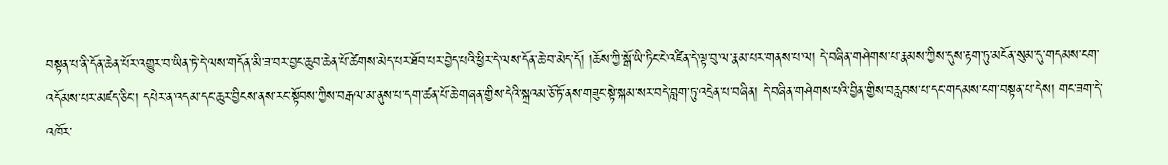བསྟན་པ་ནི་དོན་ཆེན་པོར་འགྱུར་བ་ཡིན་ཏེ་དེ་ལས་གདོན་མི་ཟ་བར་བྱང་ཆུབ་ཆེན་པོ་ཚེགས་མེད་པར་ཐོབ་པར་བྱེད་པའི་ཕྱིར་དེ་ལས་དོན་ཆེ་བ་མེད་དོ། །ཆོས་ཀྱི་སྒོ་ཡི་ཏིང་ངེ་འཛིན་དེ་ལྟ་བུ་ལ་རྣམ་པར་གནས་པ་ལ། དེ་བཞིན་གཤེགས་པ་རྣམས་ཀྱིས་དུས་རྟག་ཏུ་མངོན་སུམ་དུ་གདམས་ངག་འདོམས་པར་མཛད་ཅིང་། དཔེར་ན་འདམ་དང་ཆུར་བྱིངས་ནས་རང་སྟོབས་ཀྱིས་བརྒལ་མ་ནུས་པ་དག་ཚན་པོ་ཆེ་གཞན་གྱིས་དེའི་སྐྲའམ་ཅོ་ཏོ་ནས་གཟུང་སྟེ་སྐམ་སར་བདེ་བླག་ཏུ་འདྲེན་པ་བཞིན། དེ་བཞིན་གཤེགས་པའི་བྱིན་གྱིས་བརླབས་པ་དང་གདམས་ངག་བསྟན་པ་དེས། གང་ཟག་དེ་འཁོར་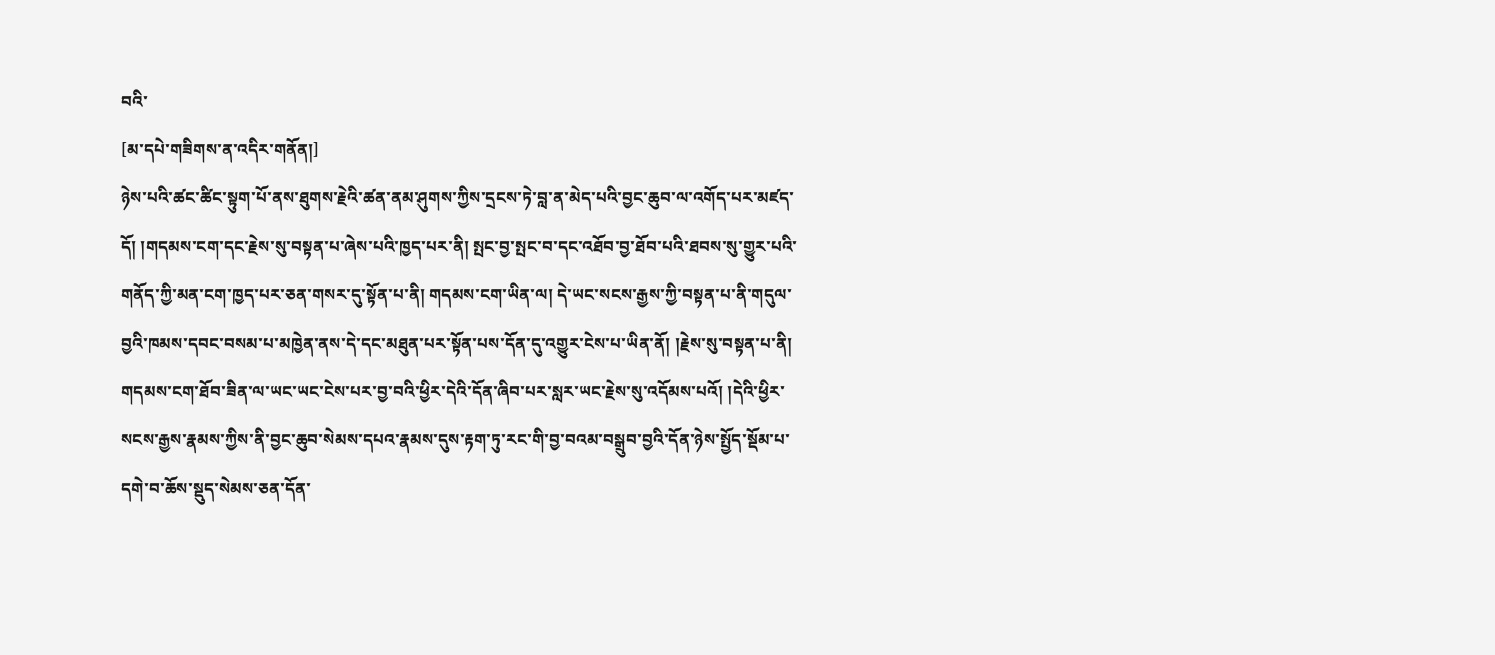བའི་
[མ་དཔེ་གཟིགས་ན་འདིར་གནོན།]
ཉེས་པའི་ཚང་ཚིང་སྟུག་པོ་ནས་ཐུགས་རྗེའི་ཚན་ནམ་ཤུགས་ཀྱིས་དྲངས་ཏེ་བླ་ན་མེད་པའི་བྱང་ཆུབ་ལ་འགོད་པར་མཛད་དོ། །གདམས་ངག་དང་རྗེས་སུ་བསྟན་པ་ཞེས་པའི་ཁྱད་པར་ནི། སྤང་བྱ་སྤང་བ་དང་འཐོབ་བྱ་ཐོབ་པའི་ཐབས་སུ་གྱུར་པའི་གནོད་ཀྱི་མན་ངག་ཁྱད་པར་ཅན་གསར་དུ་སྟོན་པ་ནི། གདམས་ངག་ཡིན་ལ། དེ་ཡང་སངས་རྒྱས་ཀྱི་བསྟན་པ་ནི་གདུལ་བྱའི་ཁམས་དབང་བསམ་པ་མཁྱེན་ནས་དེ་དང་མཐུན་པར་སྟོན་པས་དོན་དུ་འགྱུར་ངེས་པ་ཡིན་ནོ། །རྗེས་སུ་བསྟན་པ་ནི། གདམས་ངག་ཐོབ་ཟིན་ལ་ཡང་ཡང་ངེས་པར་བྱ་བའི་ཕྱིར་དེའི་དོན་ཞིབ་པར་སླར་ཡང་རྗེས་སུ་འདོམས་པའོ། །དེའི་ཕྱིར་སངས་རྒྱས་རྣམས་ཀྱིས་ནི་བྱང་ཆུབ་སེམས་དཔའ་རྣམས་དུས་རྟག་ཏུ་རང་གི་བྱ་བའམ་བསྒྲུབ་བྱའི་དོན་ཉེས་སྤྱོད་སྡོམ་པ་དགེ་བ་ཆོས་སྡུད་སེམས་ཅན་དོན་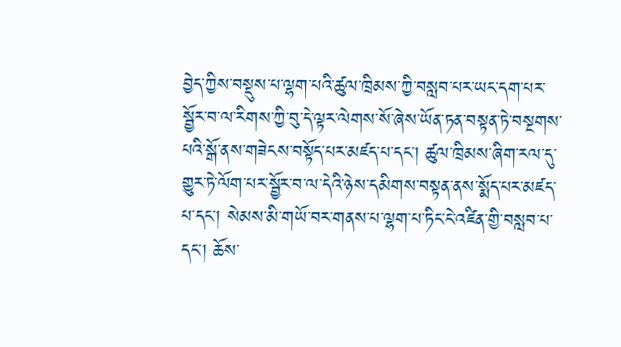བྱེད་ཀྱིས་བསྡུས་པ་ལྷག་པའི་ཚུལ་ཁྲིམས་ཀྱི་བསླབ་པར་ཡང་དག་པར་སྦྱོར་བ་ལ་རིགས་ཀྱི་བུ་དེ་ལྟར་ལེགས་སོ་ཞེས་ཡོན་ཏན་བསྟན་ཏེ་བསྔགས་པའི་སྒོ་ནས་གཟེངས་བསྟོད་པར་མཛད་པ་དང་། ཚུལ་ཁྲིམས་ཞིག་རལ་དུ་གྱུར་ཏེ་ལོག་པར་སྦྱོར་བ་ལ་དེའི་ཉེས་དམིགས་བསྟན་ནས་སྨོད་པར་མཛད་པ་དང་། སེམས་མི་གཡོ་བར་གནས་པ་ལྷག་པ་ཏིང་ངེ་འཛིན་གྱི་བསླབ་པ་དང་། ཆོས་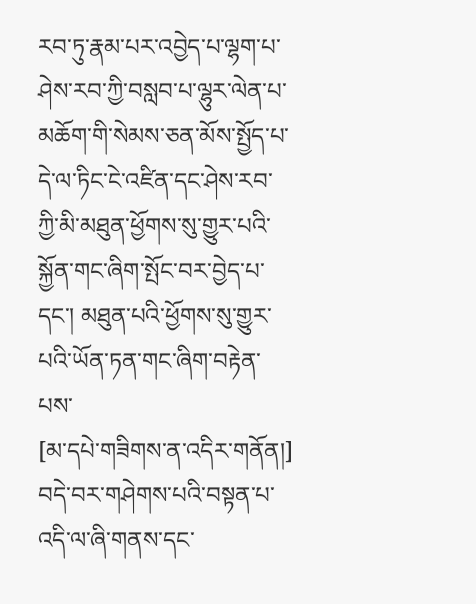རབ་ཏུ་རྣམ་པར་འབྱེད་པ་ལྷག་པ་ཤེས་རབ་ཀྱི་བསླབ་པ་ལྷུར་ལེན་པ་མཆོག་གི་སེམས་ཅན་མོས་སྤྱོད་པ་དེ་ལ་ཏིང་ངེ་འཛིན་དང་ཤེས་རབ་ཀྱི་མི་མཐུན་ཕྱོགས་སུ་གྱུར་པའི་སྐྱོན་གང་ཞིག་སྤོང་བར་བྱེད་པ་དང་། མཐུན་པའི་ཕྱོགས་སུ་གྱུར་པའི་ཡོན་ཏན་གང་ཞིག་བརྟེན་པས་
[མ་དཔེ་གཟིགས་ན་འདིར་གནོན།]
བདེ་བར་གཤེགས་པའི་བསྟན་པ་འདི་ལ་ཞི་གནས་དང་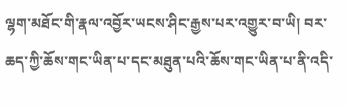ལྷག་མཐོང་གི་རྣལ་འབྱོར་ཡངས་ཤིང་རྒྱས་པར་འགྱུར་བ་ཡི། བར་ཆད་ཀྱི་ཆོས་གང་ཡིན་པ་དང་མཐུན་པའི་ཆོས་གང་ཡིན་པ་ནི་འདི་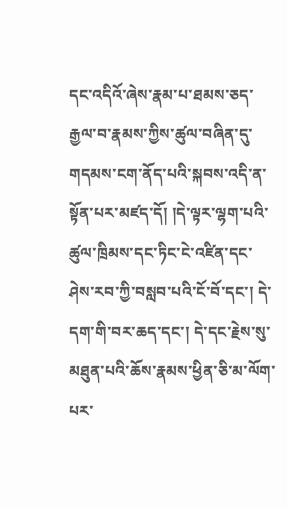དང་འདིའོ་ཞེས་རྣམ་པ་ཐམས་ཅད་རྒྱལ་བ་རྣམས་ཀྱིས་ཚུལ་བཞིན་དུ་གདམས་ངག་ནོད་པའི་སྐབས་འདི་ན་སྟོན་པར་མཛད་དོ། །དེ་ལྟར་ལྷག་པའི་ཚུལ་ཁྲིམས་དང་ཏིང་ངེ་འཛིན་དང་ཤེས་རབ་ཀྱི་བསླབ་པའི་ངོ་བོ་དང་། དེ་དག་གི་བར་ཆད་དང་། དེ་དང་རྗེས་སུ་མཐུན་པའི་ཆོས་རྣམས་ཕྱིན་ཅི་མ་ལོག་པར་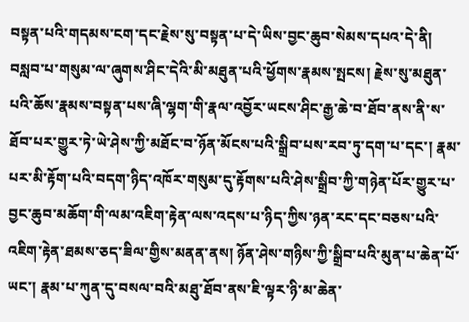བསྟན་པའི་གདམས་ངག་དང་རྗེས་སུ་བསྟན་པ་དེ་ཡིས་བྱང་ཆུབ་སེམས་དཔའ་དེ་ནི། བསླབ་པ་གསུམ་ལ་ཞུགས་ཤིང་དེའི་མི་མཐུན་པའི་ཕྱོགས་རྣམས་སྤངས། རྗེས་སུ་མཐུན་པའི་ཆོས་རྣམས་བསྟན་པས་ཞི་ལྷག་གི་རྣལ་འབྱོར་ཡངས་ཤིང་རྒྱ་ཆེ་བ་ཐོབ་ནས་ནི་ས་ཐོབ་པར་གྱུར་ཏེ་ཡེ་ཤེས་ཀྱི་མཐོང་བ་ཉོན་མོངས་པའི་སྒྲིབ་པས་རབ་ཏུ་དག་པ་དང་། རྣམ་པར་མི་རྟོག་པའི་བདག་ཉིད་འཁོར་གསུམ་དུ་རྟོགས་པའི་ཤེས་སྒྲིབ་ཀྱི་གཉེན་པོར་གྱུར་པ་བྱང་ཆུབ་མཆོག་གི་ལམ་འཇིག་རྟེན་ལས་འདས་པ་ཉིད་ཀྱིས་ཉན་རང་དང་བཅས་པའི་འཇིག་རྟེན་ཐམས་ཅད་ཟིལ་གྱིས་མནན་ནས། ཉོན་ཤེས་གཉིས་ཀྱི་སྒྲིབ་པའི་མུན་པ་ཆེན་པོ་ཡང་། རྣམ་པ་ཀུན་དུ་བསལ་བའི་མཐུ་ཐོབ་ནས་ཇི་ལྟར་ཉི་མ་ཆེན་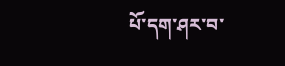པོ་དག་ཤར་བ་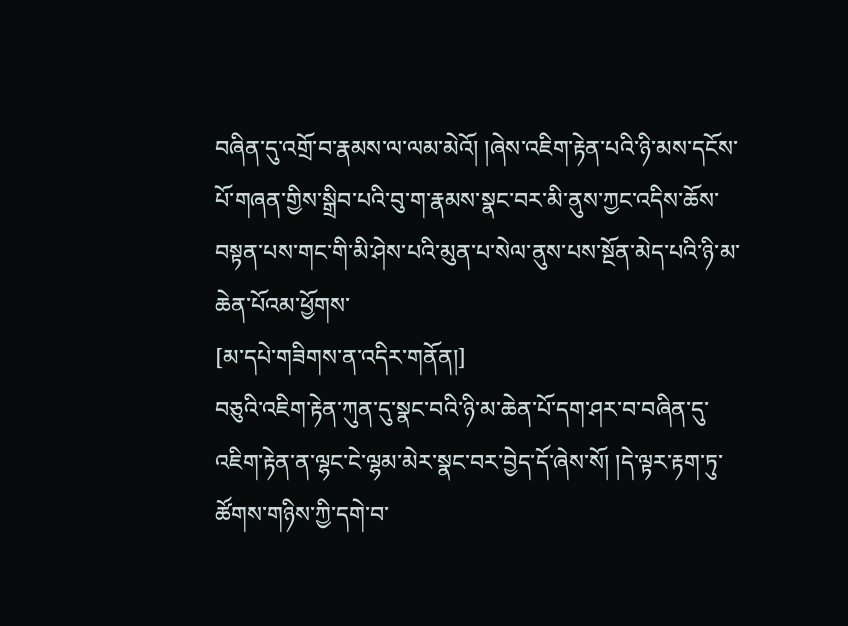བཞིན་དུ་འགྲོ་བ་རྣམས་ལ་ལམ་མེའོ། །ཞེས་འཇིག་རྟེན་པའི་ཉི་མས་དངོས་པོ་གཞན་གྱིས་སྒྲིབ་པའི་བུ་ག་རྣམས་སྣང་བར་མི་ནུས་ཀྱང་འདིས་ཆོས་བསྟན་པས་གང་གི་མི་ཤེས་པའི་མུན་པ་སེལ་ནུས་པས་སྔོན་མེད་པའི་ཉི་མ་ཆེན་པོའམ་ཕྱོགས་
[མ་དཔེ་གཟིགས་ན་འདིར་གནོན།]
བཅུའི་འཇིག་རྟེན་ཀུན་དུ་སྣང་བའི་ཉི་མ་ཆེན་པོ་དག་ཤར་བ་བཞིན་དུ་འཇིག་རྟེན་ན་ལྷང་ངེ་ལྷམ་མེར་སྣང་བར་བྱེད་དོ་ཞེས་སོ། །དེ་ལྟར་རྟག་ཏུ་ཚོགས་གཉིས་ཀྱི་དགེ་བ་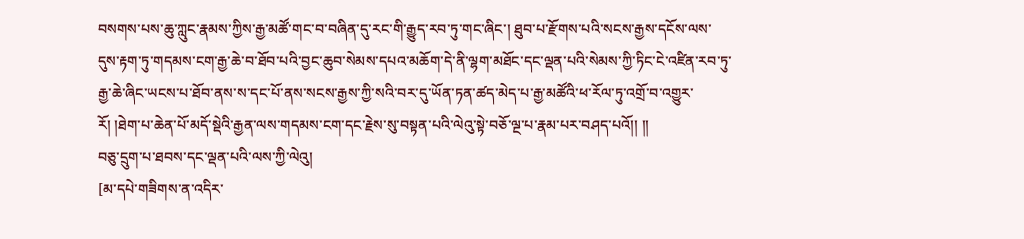བསགས་པས་ཆུ་ཀླུང་རྣམས་ཀྱིས་རྒྱ་མཚོ་གང་བ་བཞིན་དུ་རང་གི་རྒྱུད་རབ་ཏུ་གང་ཞིང་། ཐུབ་པ་རྫོགས་པའི་སངས་རྒྱས་དངོས་ལས་དུས་རྟག་ཏུ་གདམས་ངག་རྒྱ་ཆེ་བ་ཐོབ་པའི་བྱང་ཆུབ་སེམས་དཔའ་མཆོག་དེ་ནི་ལྷག་མཐོང་དང་ལྡན་པའི་སེམས་ཀྱི་ཏིང་ངེ་འཛིན་རབ་ཏུ་རྒྱ་ཆེ་ཞིང་ཡངས་པ་ཐོབ་ནས་ས་དང་པོ་ནས་སངས་རྒྱས་ཀྱི་སའི་བར་དུ་ཡོན་ཏན་ཚད་མེད་པ་རྒྱ་མཚོའི་ཕ་རོལ་ཏུ་འགྲོ་བ་འགྱུར་རོ། །ཐེག་པ་ཆེན་པོ་མདོ་སྡེའི་རྒྱན་ལས་གདམས་ངག་དང་རྗེས་སུ་བསྟན་པའི་ལེའུ་སྟེ་བཅོ་ལྔ་པ་རྣམ་པར་བཤད་པའོ།། །།
བཅུ་དྲུག་པ་ཐབས་དང་ལྡན་པའི་ལས་ཀྱི་ལེའུ།
[མ་དཔེ་གཟིགས་ན་འདིར་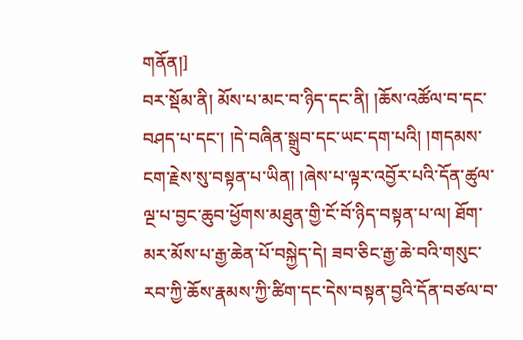གནོན།]
བར་སྡོམ་ནི། མོས་པ་མང་བ་ཉིད་དང་ནི། །ཆོས་འཚོལ་བ་དང་བཤད་པ་དང་། །དེ་བཞིན་སྒྲུབ་དང་ཡང་དག་པའི། །གདམས་ངག་རྗེས་སུ་བསྟན་པ་ཡིན། །ཞེས་པ་ལྟར་འབྱོར་པའི་དོན་ཚུལ་ལྔ་པ་བྱང་ཆུབ་ཕྱོགས་མཐུན་གྱི་ངོ་བོ་ཉིད་བསྟན་པ་ལ། ཐོག་མར་མོས་པ་རྒྱ་ཆེན་པོ་བསྐྱེད་དེ། ཟབ་ཅིང་རྒྱ་ཆེ་བའི་གསུང་རབ་ཀྱི་ཆོས་རྣམས་ཀྱི་ཚིག་དང་དེས་བསྟན་བྱའི་དོན་བཙལ་བ་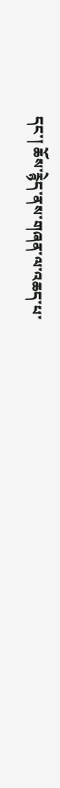དང་། ཆོས་རྙེད་ནས་གཞན་ལ་འཆད་པ་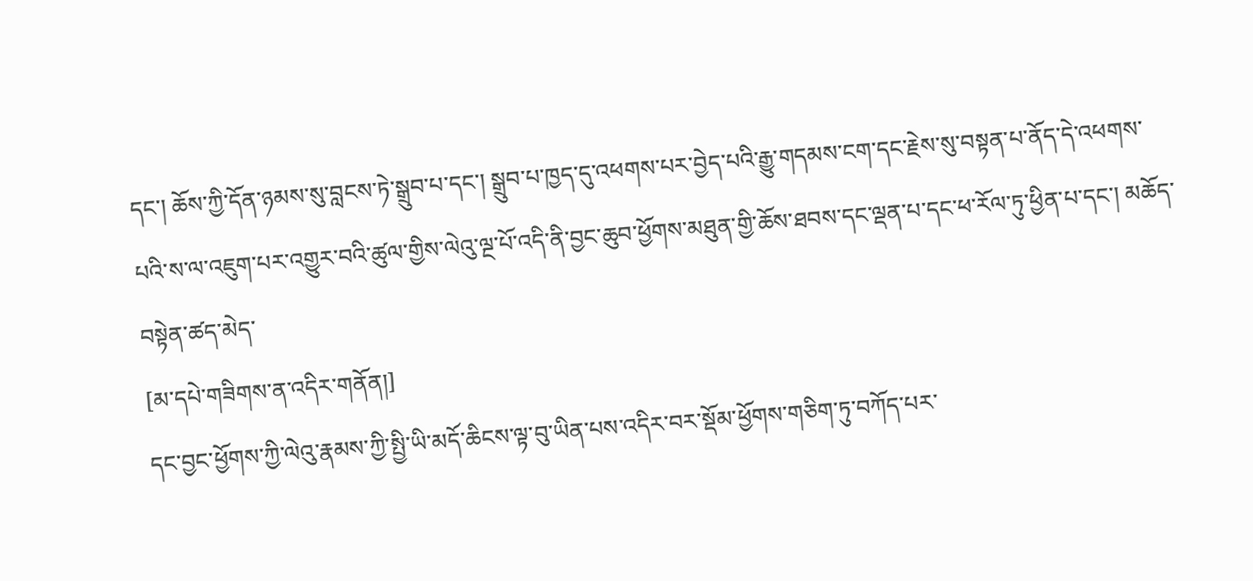དང་། ཆོས་ཀྱི་དོན་ཉམས་སུ་བླངས་ཏེ་སྒྲུབ་པ་དང་། སྒྲུབ་པ་ཁྱད་དུ་འཕགས་པར་བྱེད་པའི་རྒྱུ་གདམས་ངག་དང་རྗེས་སུ་བསྟན་པ་ནོད་དེ་འཕགས་པའི་ས་ལ་འཇུག་པར་འགྱུར་བའི་ཚུལ་གྱིས་ལེའུ་ལྔ་པོ་འདི་ནི་བྱང་ཆུབ་ཕྱོགས་མཐུན་གྱི་ཆོས་ཐབས་དང་ལྡན་པ་དང་ཕ་རོལ་ཏུ་ཕྱིན་པ་དང་། མཆོད་བསྟེན་ཚད་མེད་
[མ་དཔེ་གཟིགས་ན་འདིར་གནོན།]
དང་བྱང་ཕྱོགས་ཀྱི་ལེའུ་རྣམས་ཀྱི་སྤྱི་ཡི་མདོ་ཆིངས་ལྟ་བུ་ཡིན་པས་འདིར་བར་སྡོམ་ཕྱོགས་གཅིག་ཏུ་བཀོད་པར་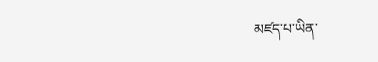མཛད་པ་ཡིན་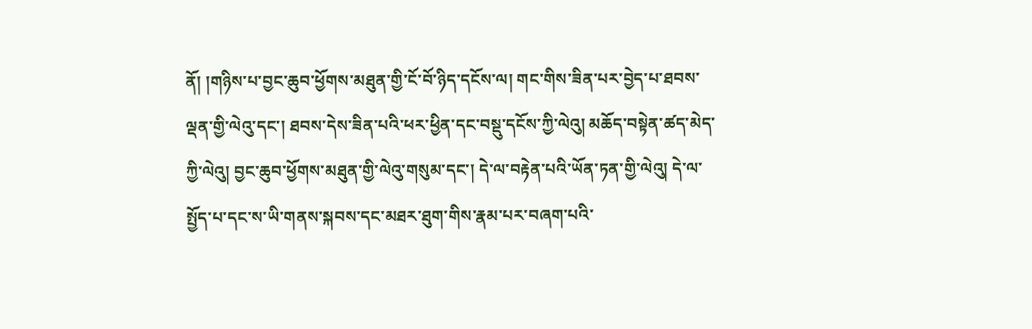ནོ། །གཉིས་པ་བྱང་ཆུབ་ཕྱོགས་མཐུན་གྱི་ངོ་བོ་ཉིད་དངོས་ལ། གང་གིས་ཟིན་པར་བྱེད་པ་ཐབས་ལྡན་གྱི་ལེའུ་དང་། ཐབས་དེས་ཟིན་པའི་ཕར་ཕྱིན་དང་བསྡུ་དངོས་ཀྱི་ལེའུ། མཆོད་བསྟེན་ཚད་མེད་ཀྱི་ལེའུ། བྱང་ཆུབ་ཕྱོགས་མཐུན་གྱི་ལེའུ་གསུམ་དང་། དེ་ལ་བརྟེན་པའི་ཡོན་ཏན་གྱི་ལེའུ། དེ་ལ་སྤྱོད་པ་དང་ས་ཡི་གནས་སྐབས་དང་མཐར་ཐུག་གིས་རྣམ་པར་བཞག་པའི་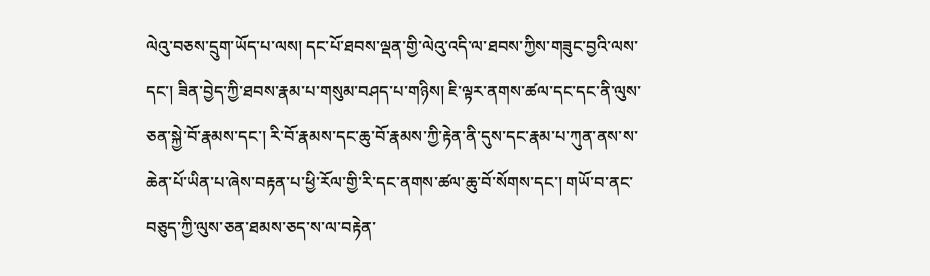ལེའུ་བཅས་དྲུག་ཡོད་པ་ལས། དང་པོ་ཐབས་ལྡན་གྱི་ལེའུ་འདི་ལ་ཐབས་ཀྱིས་གཟུང་བྱའི་ལས་དང་། ཟིན་བྱེད་ཀྱི་ཐབས་རྣམ་པ་གསུམ་བཤད་པ་གཉིས། ཇི་ལྟར་ནགས་ཚལ་དང་དང་ནི་ལུས་ཅན་སྐྱེ་བོ་རྣམས་དང་། རི་བོ་རྣམས་དང་ཆུ་བོ་རྣམས་ཀྱི་རྟེན་ནི་དུས་དང་རྣམ་པ་ཀུན་ནས་ས་ཆེན་པོ་ཡིན་པ་ཞེས་བརྟན་པ་ཕྱི་རོལ་གྱི་རི་དང་ནགས་ཚལ་ཆུ་བོ་སོགས་དང་། གཡོ་བ་ནང་བཅུད་ཀྱི་ལུས་ཅན་ཐམས་ཅད་ས་ལ་བརྟེན་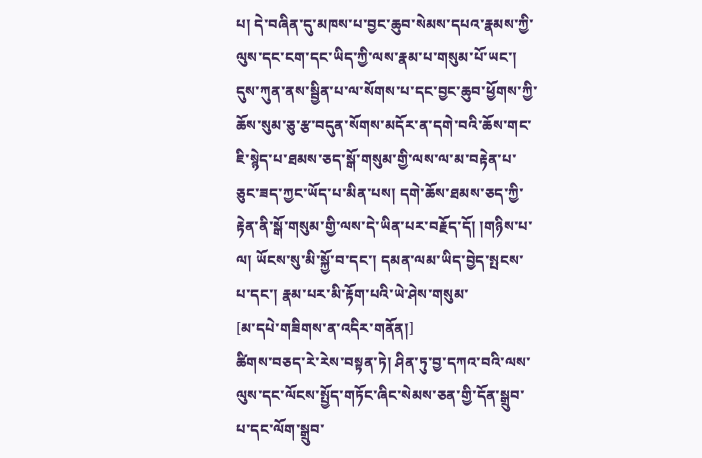པ། དེ་བཞིན་དུ་མཁས་པ་བྱང་ཆུབ་སེམས་དཔའ་རྣམས་ཀྱི་ལུས་དང་ངག་དང་ཡིད་ཀྱི་ལས་རྣམ་པ་གསུམ་པོ་ཡང་། དུས་ཀུན་ནས་སྦྱིན་པ་ལ་སོགས་པ་དང་བྱང་ཆུབ་ཕྱོགས་ཀྱི་ཆོས་སུམ་ཅུ་རྩ་བདུན་སོགས་མདོར་ན་དགེ་བའི་ཆོས་གང་ཇི་སྙེད་པ་ཐམས་ཅད་སྒོ་གསུམ་གྱི་ལས་ལ་མ་བརྟེན་པ་ཅུང་ཟད་ཀྱང་ཡོད་པ་མིན་པས། དགེ་ཆོས་ཐམས་ཅད་ཀྱི་རྟེན་ནི་སྒོ་གསུམ་གྱི་ལས་དེ་ཡིན་པར་བརྗོད་དོ། །གཉིས་པ་ལ། ཡོངས་སུ་མི་སྐྱོ་བ་དང་། དམན་ལམ་ཡིད་བྱེད་སྤངས་པ་དང་། རྣམ་པར་མི་རྟོག་པའི་ཡེ་ཤེས་གསུམ་
[མ་དཔེ་གཟིགས་ན་འདིར་གནོན།]
ཚིགས་བཅད་རེ་རེས་བསྟན་ཏེ། ཤིན་ཏུ་བྱ་དཀའ་བའི་ལས་ལུས་དང་ལོངས་སྤྱོད་གཏོང་ཞིང་སེམས་ཅན་གྱི་དོན་སྒྲུབ་པ་དང་ལོག་སྒྲུབ་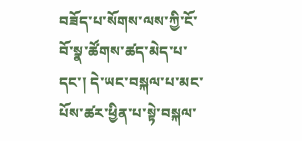བཟོད་པ་སོགས་ལས་ཀྱི་ངོ་བོ་སྣ་ཚོགས་ཚད་མེད་པ་དང་། དེ་ཡང་བསྐལ་པ་མང་པོས་ཚར་ཕྱིན་པ་སྟེ་བསྐལ་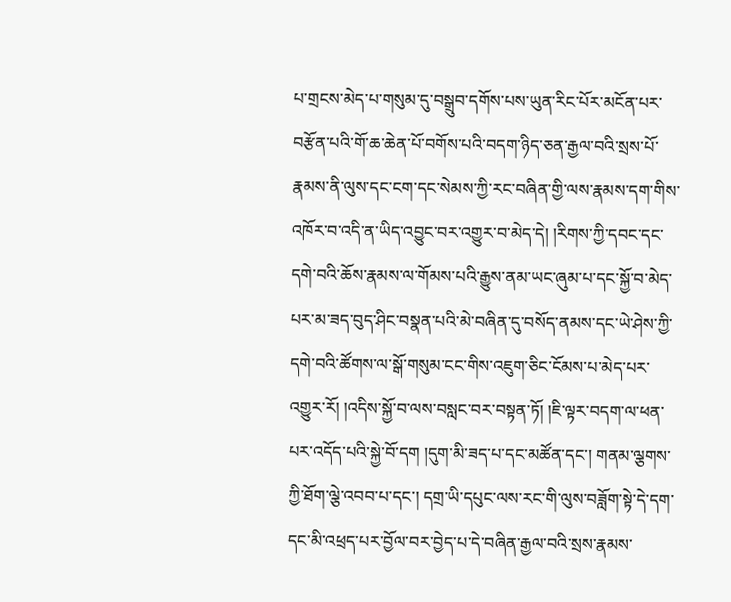པ་གྲངས་མེད་པ་གསུམ་དུ་བསྒྲུབ་དགོས་པས་ཡུན་རིང་པོར་མངོན་པར་བརྩོན་པའི་གོ་ཆ་ཆེན་པོ་བགོས་པའི་བདག་ཉིད་ཅན་རྒྱལ་བའི་སྲས་པོ་རྣམས་ནི་ལུས་དང་ངག་དང་སེམས་ཀྱི་རང་བཞིན་གྱི་ལས་རྣམས་དག་གིས་འཁོར་བ་འདི་ན་ཡིད་འབྱུང་བར་འགྱུར་བ་མེད་དེ། །རིགས་ཀྱི་དབང་དང་དགེ་བའི་ཆོས་རྣམས་ལ་གོམས་པའི་རྒྱུས་ནམ་ཡང་ཞུམ་པ་དང་སྐྱོ་བ་མེད་པར་མ་ཟད་བུད་ཤིང་བསྣན་པའི་མེ་བཞིན་དུ་བསོད་ནམས་དང་ཡེ་ཤེས་ཀྱི་དགེ་བའི་ཚོགས་ལ་སྒོ་གསུམ་ངང་གིས་འཇུག་ཅིང་ངོམས་པ་མེད་པར་འགྱུར་རོ། །འདིས་སྐྱོ་བ་ལས་བསླང་བར་བསྟན་ཏོ། །ཇི་ལྟར་བདག་ལ་ཕན་པར་འདོད་པའི་སྐྱེ་བོ་དག །དུག་མི་ཟད་པ་དང་མཚོན་དང་། གནམ་ལྕགས་ཀྱི་ཐོག་ལྕེ་འབབ་པ་དང་། དགྲ་ཡི་དཔུང་ལས་རང་གི་ལུས་བཟློག་སྟེ་དེ་དག་དང་མི་འཕྲད་པར་བྱོལ་བར་བྱེད་པ་དེ་བཞིན་རྒྱལ་བའི་སྲས་རྣམས་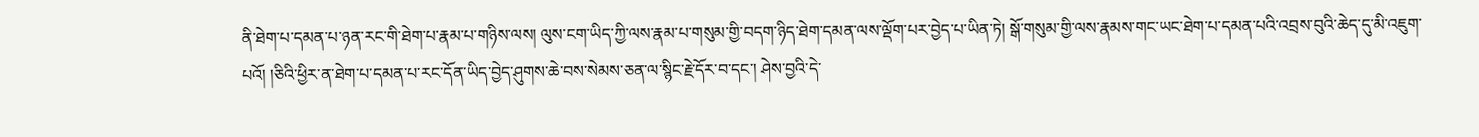ནི་ཐེག་པ་དམན་པ་ཉན་རང་གི་ཐེག་པ་རྣམ་པ་གཉིས་ལས། ལུས་ངག་ཡིད་ཀྱི་ལས་རྣམ་པ་གསུམ་གྱི་བདག་ཉིད་ཐེག་དམན་ལས་ལྡོག་པར་བྱེད་པ་ཡིན་ཏེ། སྒོ་གསུམ་གྱི་ལས་རྣམས་གང་ཡང་ཐེག་པ་དམན་པའི་འབྲས་བུའི་ཆེད་དུ་མི་འཇུག་པའོ། །ཅིའི་ཕྱིར་ན་ཐེག་པ་དམན་པ་རང་དོན་ཡིད་བྱེད་ཤུགས་ཆེ་བས་སེམས་ཅན་ལ་སྙིང་རྗེ་དོར་བ་དང་། ཤེས་བྱའི་དེ་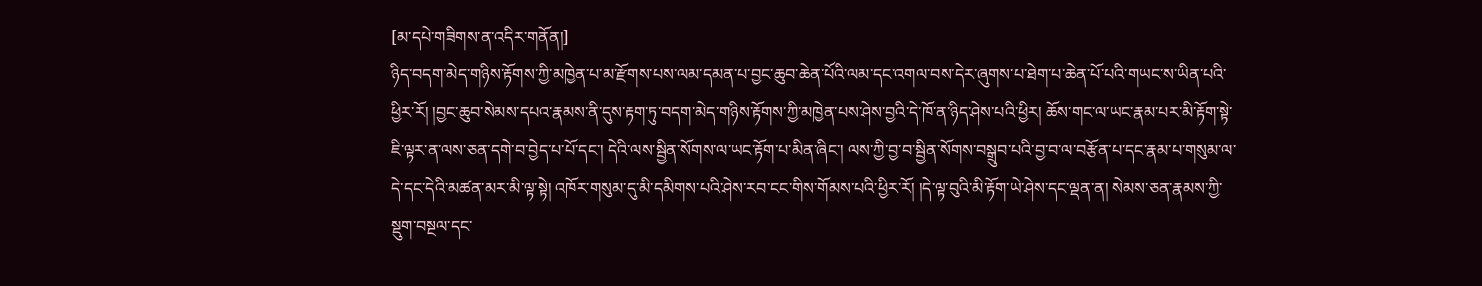[མ་དཔེ་གཟིགས་ན་འདིར་གནོན།]
ཉིད་བདག་མེད་གཉིས་རྟོགས་ཀྱི་མཁྱེན་པ་མ་རྫོགས་པས་ལམ་དམན་པ་བྱང་ཆུབ་ཆེན་པོའི་ལམ་དང་འགལ་བས་དེར་ཞུགས་པ་ཐེག་པ་ཆེན་པོ་པའི་གཡང་ས་ཡིན་པའི་ཕྱིར་རོ། །བྱང་ཆུབ་སེམས་དཔའ་རྣམས་ནི་དུས་རྟག་ཏུ་བདག་མེད་གཉིས་རྟོགས་ཀྱི་མཁྱེན་པས་ཤེས་བྱའི་དེ་ཁོ་ན་ཉིད་ཤེས་པའི་ཕྱིར། ཆོས་གང་ལ་ཡང་རྣམ་པར་མི་རྟོག་སྟེ་ཇི་ལྟར་ན་ལས་ཅན་དགེ་བ་བྱེད་པ་པོ་དང་། དེའི་ལས་སྦྱིན་སོགས་ལ་ཡང་རྟོག་པ་མིན་ཞིང་། ལས་ཀྱི་བྱ་བ་སྦྱིན་སོགས་བསྒྲུབ་པའི་བྱ་བ་ལ་བརྩོན་པ་དང་རྣམ་པ་གསུམ་ལ་དེ་དང་དེའི་མཚན་མར་མི་ལྟ་སྟེ། འཁོར་གསུམ་དུ་མི་དམིགས་པའི་ཤེས་རབ་ངང་གིས་གོམས་པའི་ཕྱིར་རོ། །དེ་ལྟ་བུའི་མི་རྟོག་ཡེ་ཤེས་དང་ལྡན་ན། སེམས་ཅན་རྣམས་ཀྱི་སྡུག་བསྔལ་དང་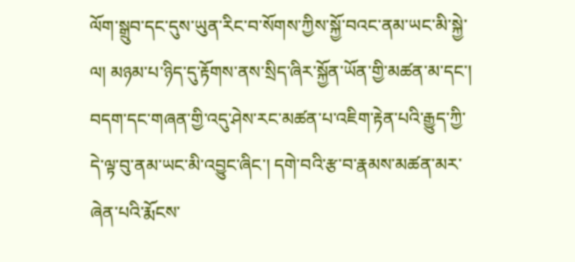ལོག་སྒྲུབ་དང་དུས་ཡུན་རིང་བ་སོགས་ཀྱིས་སྐྱོ་བའང་ནམ་ཡང་མི་སྐྱེ་ལ། མཉམ་པ་ཉིད་དུ་རྟོགས་ནས་སྲིད་ཞིར་སྐྱོན་ཡོན་གྱི་མཚན་མ་དང་། བདག་དང་གཞན་གྱི་འདུ་ཤེས་རང་མཚན་པ་འཇིག་རྟེན་པའི་རྒྱུད་ཀྱི་དེ་ལྟ་བུ་ནམ་ཡང་མི་འབྱུང་ཞིང་། དགེ་བའི་རྩ་བ་རྣམས་མཚན་མར་ཞེན་པའི་རྨོངས་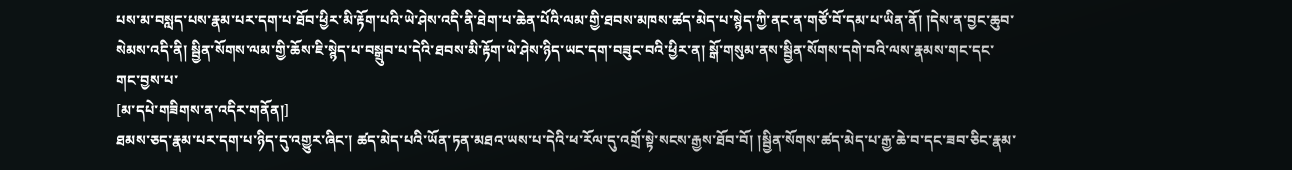པས་མ་བསླད་པས་རྣམ་པར་དག་པ་ཐོབ་ཕྱིར་མི་རྟོག་པའི་ཡེ་ཤེས་འདི་ནི་ཐེག་པ་ཆེན་པོའི་ལམ་གྱི་ཐབས་མཁས་ཚད་མེད་པ་སྙེད་ཀྱི་ནང་ན་གཙོ་བོ་དམ་པ་ཡིན་ནོ། །དེས་ན་བྱང་ཆུབ་སེམས་འདི་ནི། སྦྱིན་སོགས་ལམ་གྱི་ཆོས་ཇི་སྙེད་པ་བསྒྲུབ་པ་དེའི་ཐབས་མི་རྟོག་ཡེ་ཤེས་ཉིད་ཡང་དག་བཟུང་བའི་ཕྱིར་ན། སྒོ་གསུམ་ནས་སྦྱིན་སོགས་དགེ་བའི་ལས་རྣམས་གང་དང་གང་བྱས་པ་
[མ་དཔེ་གཟིགས་ན་འདིར་གནོན།]
ཐམས་ཅད་རྣམ་པར་དག་པ་ཉིད་དུ་འགྱུར་ཞིང་། ཚད་མེད་པའི་ཡོན་ཏན་མཐའ་ཡས་པ་དེའི་ཕ་རོལ་དུ་འགྲོ་སྟེ་སངས་རྒྱས་ཐོབ་བོ། །སྦྱིན་སོགས་ཚད་མེད་པ་རྒྱ་ཆེ་བ་དང་ཟབ་ཅིང་རྣམ་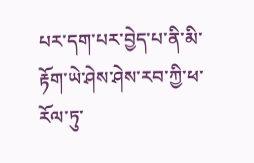པར་དག་པར་བྱེད་པ་ནི་མི་རྟོག་ཡེ་ཤེས་ཤེས་རབ་ཀྱི་ཕ་རོལ་ཏུ་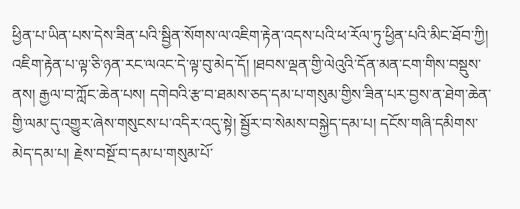ཕྱིན་པ་ཡིན་པས་དེས་ཟིན་པའི་སྦྱིན་སོགས་ལ་འཇིག་རྟེན་འདས་པའི་ཕ་རོལ་ཏུ་ཕྱིན་པའི་མིང་ཐོབ་ཀྱི། འཇིག་རྟེན་པ་ལྟ་ཅི་ཉན་རང་ལའང་དེ་ལྟ་བུ་མེད་དོ། །ཐབས་ལྡན་གྱི་ལེའུའི་དོན་མན་ངག་གིས་བསྡུས་ནས། རྒྱལ་བ་ཀློང་ཆེན་པས། དགེབའི་རྩ་བ་ཐམས་ཅད་དམ་པ་གསུམ་གྱིས་ཟིན་པར་བྱས་ན་ཐེག་ཆེན་གྱི་ལམ་དུ་འགྱུར་ཞེས་གསུངས་པ་འདིར་འདུ་སྟེ། སྦྱོར་བ་སེམས་བསྐྱེད་དམ་པ། དངོས་གཞི་དམིགས་མེད་དམ་པ། རྗེས་བསྔོ་བ་དམ་པ་གསུམ་པོ་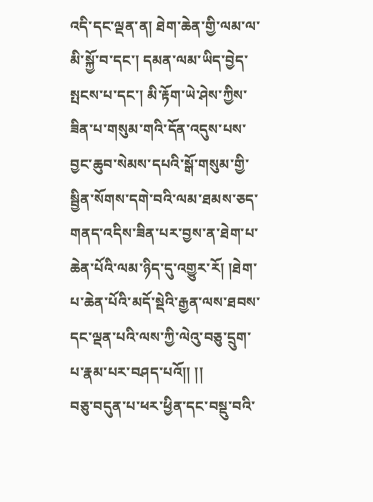འདི་དང་ལྡན་ན། ཐེག་ཆེན་གྱི་ལམ་ལ་མི་སྐྱོ་བ་དང་། དམན་ལམ་ཡིད་བྱེད་སྤངས་པ་དང་། མི་རྟོག་ཡེ་ཤེས་ཀྱིས་ཟིན་པ་གསུམ་གའི་དོན་འདུས་པས་བྱང་ཆུབ་སེམས་དཔའི་སྒོ་གསུམ་གྱི་སྦྱིན་སོགས་དགེ་བའི་ལམ་ཐམས་ཅད་གནད་འདིས་ཟིན་པར་བྱས་ན་ཐེག་པ་ཆེན་པོའི་ལམ་ཉིད་དུ་འགྱུར་རོ། །ཐེག་པ་ཆེན་པོའི་མདོ་སྡེའི་རྒྱན་ལས་ཐབས་དང་ལྡན་པའི་ལས་ཀྱི་ལེའུ་བཅུ་དྲུག་པ་རྣམ་པར་བཤད་པའོ།། །།
བཅུ་བདུན་པ་ཕར་ཕྱིན་དང་བསྡུ་བའི་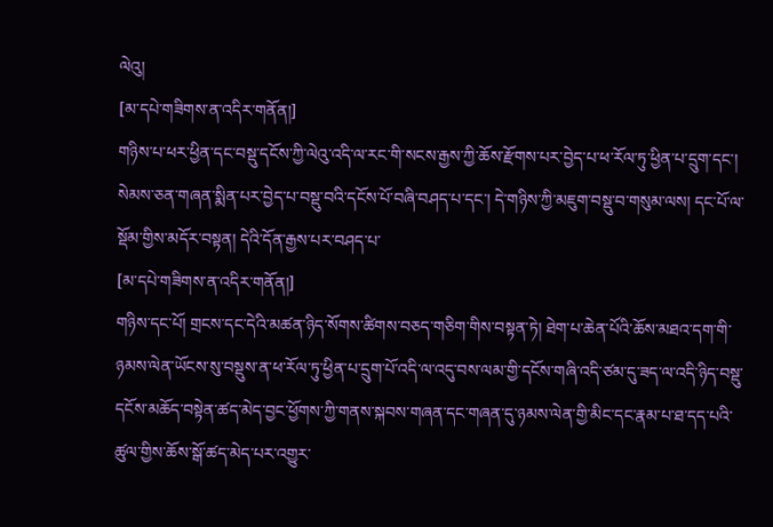ལེའུ།
[མ་དཔེ་གཟིགས་ན་འདིར་གནོན།]
གཉིས་པ་ཕར་ཕྱིན་དང་བསྡུ་དངོས་ཀྱི་ལེའུ་འདི་ལ་རང་གི་སངས་རྒྱས་ཀྱི་ཆོས་རྫོགས་པར་བྱེད་པ་ཕ་རོལ་ཏུ་ཕྱིན་པ་དྲུག་དང་། སེམས་ཅན་གཞན་སྨིན་པར་བྱེད་པ་བསྡུ་བའི་དངོས་པོ་བཞི་བཤད་པ་དང་། དེ་གཉིས་ཀྱི་མཇུག་བསྡུ་བ་གསུམ་ལས། དང་པོ་ལ་སྡོམ་གྱིས་མདོར་བསྟན། དེའི་དོན་རྒྱས་པར་བཤད་པ་
[མ་དཔེ་གཟིགས་ན་འདིར་གནོན།]
གཉིས་དང་པོ། གྲངས་དང་དེའི་མཚན་ཉིད་སོགས་ཚིགས་བཅད་གཅིག་གིས་བསྟན་ཏེ། ཐེག་པ་ཆེན་པོའི་ཆོས་མཐའ་དག་གི་ཉམས་ལེན་ཡོངས་སུ་བསྡུས་ན་ཕ་རོལ་ཏུ་ཕྱིན་པ་དྲུག་པོ་འདི་ལ་འདུ་བས་ལམ་གྱི་དངོས་གཞི་འདི་ཙམ་དུ་ཟད་ལ་འདི་ཉིད་བསྡུ་དངོས་མཆོད་བསྟེན་ཚད་མེད་བྱང་ཕྱོགས་ཀྱི་གནས་སྐབས་གཞན་དང་གཞན་དུ་ཉམས་ལེན་གྱི་མིང་དང་རྣམ་པ་ཐ་དད་པའི་ཚུལ་གྱིས་ཆོས་སྒོ་ཚད་མེད་པར་འགྱུར་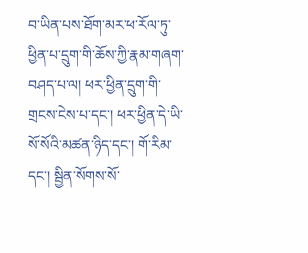བ་ཡིན་པས་ཐོག་མར་ཕ་རོལ་ཏུ་ཕྱིན་པ་དྲུག་གི་ཆོས་ཀྱི་རྣམ་གཞག་བཤད་པ་ལ། ཕར་ཕྱིན་དྲུག་གི་གྲངས་ངེས་པ་དང་། ཕར་ཕྱིན་དེ་ཡི་སོ་སོའི་མཚན་ཉིད་དང་། གོ་རིམ་དང་། སྦྱིན་སོགས་སོ་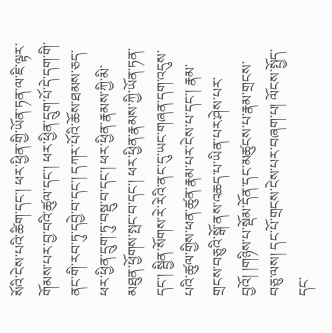སོའི་ངེས་པའི་ཚིག་དང་། ཕར་ཕྱིན་གྱི་ཡོན་ཏན་ལ་ཇི་ལྟར་གོམས་པར་བྱ་བའི་ཚུལ་དང་། ཕར་ཕྱིན་དྲུག་པོ་དེ་དག་གི་ནང་གི་རབ་ཏུ་དབྱེ་བ་དང་། དཀར་པོའི་ཆོས་ཐམས་ཅད་ཕར་ཕྱིན་དྲུག་ཏུ་བསྡུ་བ་དང་། ཕར་ཕྱིན་རྣམས་ཀྱི་མི་མཐུན་ཕྱོགས་སྤང་བ་དང་། ཕར་ཕྱིན་རྣམས་ཀྱི་ཡོན་ཏན་དང་། སྦྱིན་སོགས་རེ་རེའི་ནང་དུ་ཡང་གཞན་དག་འདུས་པའི་ཚུལ་གྱིས་ཕན་ཚུན་རྣམ་པར་ངེས་པ་དང་། རྣམ་གྲངས་བཅུའི་སྒོ་ནས་འཆད་པ་ཡིན་པར་ཤེས་པར་བྱའོ། །གཉིས་པ་སྡོམ་དོན་དང་མཚུངས་པ་རྣམ་གྲངས་བཅུ་ལས། དང་པོ་གྲངས་ངེས་པར་བཞག་པ། ལོངས་སྤྱོད་དང་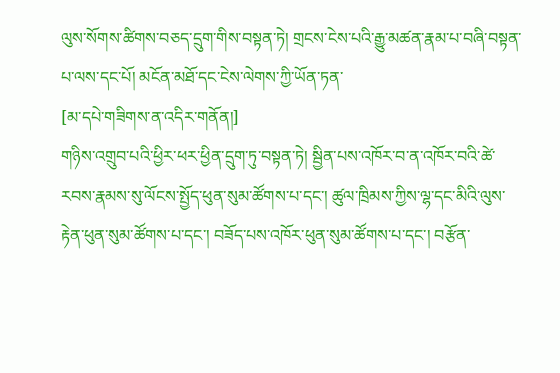ལུས་སོགས་ཚིགས་བཅད་དྲུག་གིས་བསྟན་ཏེ། གྲངས་ངེས་པའི་རྒྱུ་མཚན་རྣམ་པ་བཞི་བསྟན་པ་ལས་དང་པོ། མངོན་མཐོ་དང་ངེས་ལེགས་ཀྱི་ཡོན་ཏན་
[མ་དཔེ་གཟིགས་ན་འདིར་གནོན།]
གཉིས་འགྲུབ་པའི་ཕྱིར་ཕར་ཕྱིན་དྲུག་ཏུ་བསྟན་ཏེ། སྦྱིན་པས་འཁོར་བ་ན་འཁོར་བའི་ཚེ་རབས་རྣམས་སུ་ལོངས་སྤྱོད་ཕུན་སུམ་ཚོགས་པ་དང་། ཚུལ་ཁྲིམས་ཀྱིས་ལྷ་དང་མིའི་ལུས་རྟེན་ཕུན་སུམ་ཚོགས་པ་དང་། བཟོད་པས་འཁོར་ཕུན་སུམ་ཚོགས་པ་དང་། བརྩོན་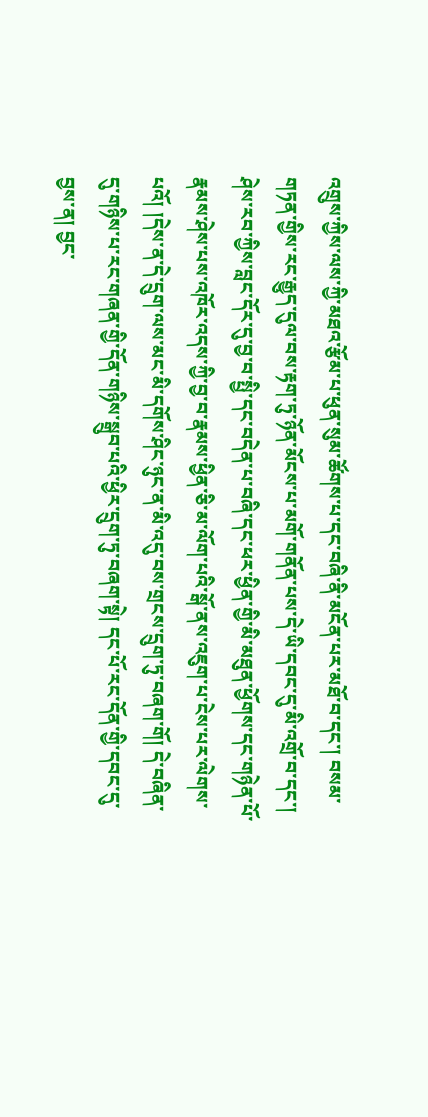འགྲུས་ཀྱིས་ལས་ཀྱི་མཐའ་རྩོམ་པ་ཕུན་སུམ་ཚོགས་པ་དང་བཞི་ནི་མངོན་པར་མཐོ་བ་དང་། བསམ་གཏན་གྱིས་རང་རྒྱུད་དུལ་བས་རྟག་ཏུ་ཉོན་མོངས་པ་མགོ་གནོན་པས་དེ་ཡི་དབང་དུ་མི་འགྲོ་བ་དང་། ཤེས་རབ་ཀྱིས་བླང་དོར་དུ་བྱ་བ་སྤྱི་དང་བདེན་པ་བཞི་དང་ཕར་ཕྱིན་གྱི་མི་མཐུན་ཕྱོགས་དང་གཉེན་པོ་རྣམས་ཤེས་པས་འཁོར་འདས་ཀྱི་བྱ་བ་རྣམས་ཕྱིན་ཅི་མ་ལོག་པའི་སྒོ་ནས་འཇུག་པ་ངེས་པར་ལེགས་པའོ། །དེས་ན་དེ་དྲུག་ལས་མང་མི་དགོས་ཤིང་ཉུང་ན་མི་འདུ་བས་གྲངས་དྲུག་ཏུ་བཞག་གོ། དེ་བཞིན་དུ་གཉིས་པ་རང་གཞན་གྱི་དོན་གཉིས་སྒྲུབ་པའི་ཕྱིར་དྲུག་ཏུ་བཞག་སྟེ། དང་པོ་རང་དོན་གྱི་དབང་དུ་བྱས་ན། བྱང་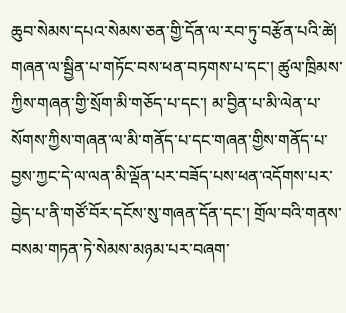ཆུབ་སེམས་དཔའ་སེམས་ཅན་གྱི་དོན་ལ་རབ་ཏུ་བརྩོན་པའི་ཚེ། གཞན་ལ་སྦྱིན་པ་གཏོང་བས་ཕན་བཏགས་པ་དང་། ཚུལ་ཁྲིམས་ཀྱིས་གཞན་གྱི་སྲོག་མི་གཅོད་པ་དང་། མ་བྱིན་པ་མི་ལེན་པ་སོགས་ཀྱིས་གཞན་ལ་མི་གནོད་པ་དང་གཞན་གྱིས་གནོད་པ་བྱས་ཀྱང་དེ་ལ་ལན་མི་ལྡོན་པར་བཟོད་པས་ཕན་འདོགས་པར་བྱེད་པ་ནི་གཙོ་བོར་དངོས་སུ་གཞན་དོན་དང་། གྲོལ་བའི་གནས་བསམ་གཏན་ཏེ་སེམས་མཉམ་པར་བཞག་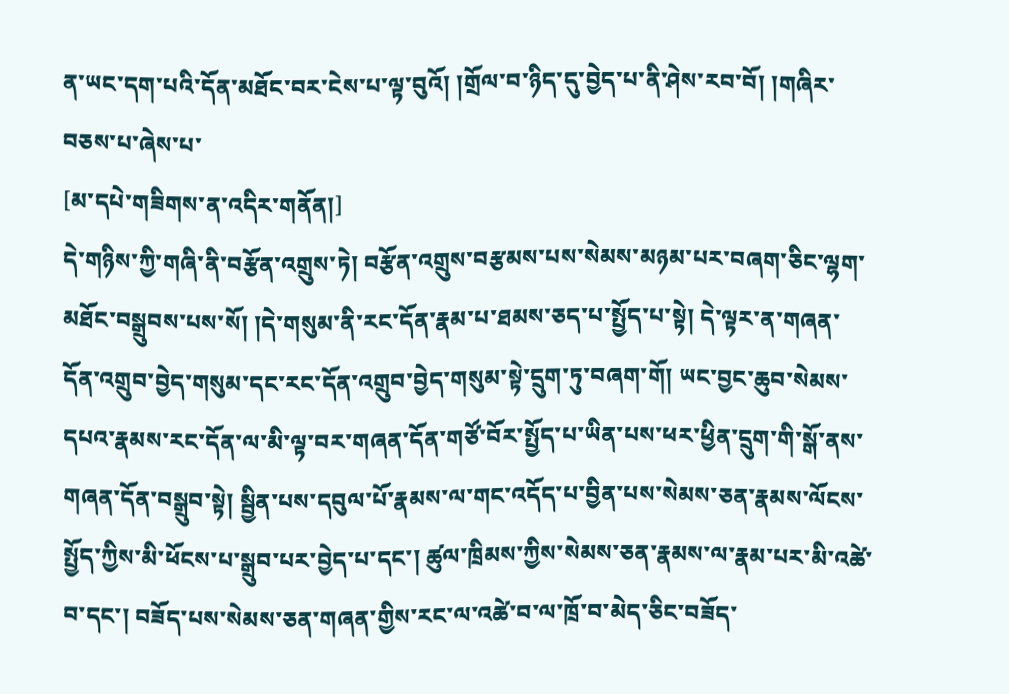ན་ཡང་དག་པའི་དོན་མཐོང་བར་ངེས་པ་ལྟ་བུའོ། །གྲོལ་བ་ཉིད་དུ་བྱེད་པ་ནི་ཤེས་རབ་བོ། །གཞིར་བཅས་པ་ཞེས་པ་
[མ་དཔེ་གཟིགས་ན་འདིར་གནོན།]
དེ་གཉིས་ཀྱི་གཞི་ནི་བརྩོན་འགྲུས་ཏེ། བརྩོན་འགྲུས་བརྩམས་པས་སེམས་མཉམ་པར་བཞག་ཅིང་ལྷག་མཐོང་བསྒྲུབས་པས་སོ། །དེ་གསུམ་ནི་རང་དོན་རྣམ་པ་ཐམས་ཅད་པ་སྤྱོད་པ་སྟེ། དེ་ལྟར་ན་གཞན་དོན་འགྲུབ་བྱེད་གསུམ་དང་རང་དོན་འགྲུབ་བྱེད་གསུམ་སྟེ་དྲུག་ཏུ་བཞག་གོ། ཡང་བྱང་ཆུབ་སེམས་དཔའ་རྣམས་རང་དོན་ལ་མི་ལྟ་བར་གཞན་དོན་གཙོ་བོར་སྤྱོད་པ་ཡིན་པས་ཕར་ཕྱིན་དྲུག་གི་སྒོ་ནས་གཞན་དོན་བསྒྲུབ་སྟེ། སྦྱིན་པས་དབུལ་པོ་རྣམས་ལ་གང་འདོད་པ་བྱིན་པས་སེམས་ཅན་རྣམས་ལོངས་སྤྱོད་ཀྱིས་མི་ཕོངས་པ་སྒྲུབ་པར་བྱེད་པ་དང་། ཚུལ་ཁྲིམས་ཀྱིས་སེམས་ཅན་རྣམས་ལ་རྣམ་པར་མི་འཚེ་བ་དང་། བཟོད་པས་སེམས་ཅན་གཞན་གྱིས་རང་ལ་འཚེ་བ་ལ་ཁྲོ་བ་མེད་ཅིང་བཟོད་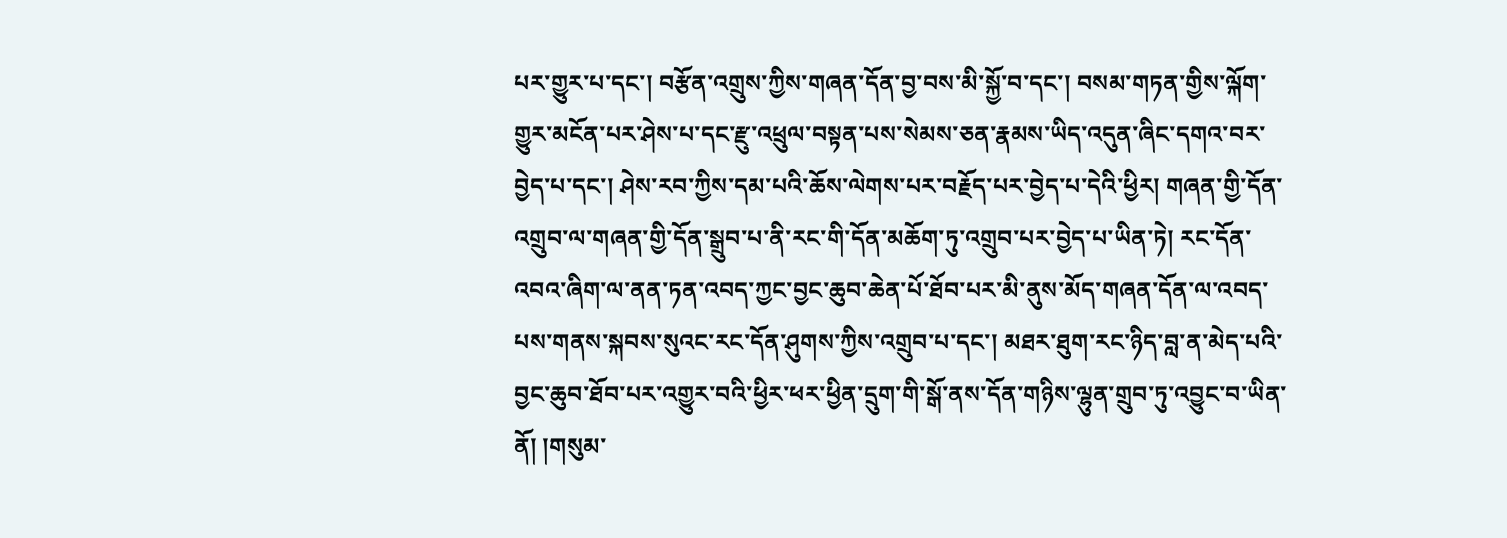པར་གྱུར་པ་དང་། བརྩོན་འགྲུས་ཀྱིས་གཞན་དོན་བྱ་བས་མི་སྐྱོ་བ་དང་། བསམ་གཏན་གྱིས་ལྐོག་གྱུར་མངོན་པར་ཤེས་པ་དང་རྫུ་འཕྲུལ་བསྟན་པས་སེམས་ཅན་རྣམས་ཡིད་འདུན་ཞིང་དགའ་བར་བྱེད་པ་དང་། ཤེས་རབ་ཀྱིས་དམ་པའི་ཆོས་ལེགས་པར་བརྗོད་པར་བྱེད་པ་དེའི་ཕྱིར། གཞན་གྱི་དོན་འགྲུབ་ལ་གཞན་གྱི་དོན་སྒྲུབ་པ་ནི་རང་གི་དོན་མཆོག་ཏུ་འགྲུབ་པར་བྱེད་པ་ཡིན་ཏེ། རང་དོན་འབའ་ཞིག་ལ་ནན་ཏན་འབད་ཀྱང་བྱང་ཆུབ་ཆེན་པོ་ཐོབ་པར་མི་ནུས་མོད་གཞན་དོན་ལ་འབད་པས་གནས་སྐབས་སུའང་རང་དོན་ཤུགས་ཀྱིས་འགྲུབ་པ་དང་། མཐར་ཐུག་རང་ཉིད་བླ་ན་མེད་པའི་བྱང་ཆུབ་ཐོབ་པར་འགྱུར་བའི་ཕྱིར་ཕར་ཕྱིན་དྲུག་གི་སྒོ་ནས་དོན་གཉིས་ལྷུན་གྲུབ་ཏུ་འབྱུང་བ་ཡིན་ནོ། །གསུམ་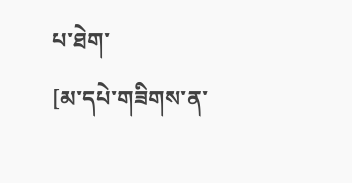པ་ཐེག་
[མ་དཔེ་གཟིགས་ན་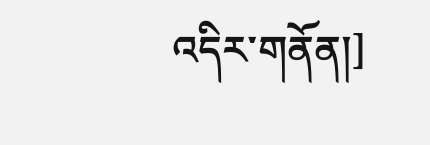འདིར་གནོན།]